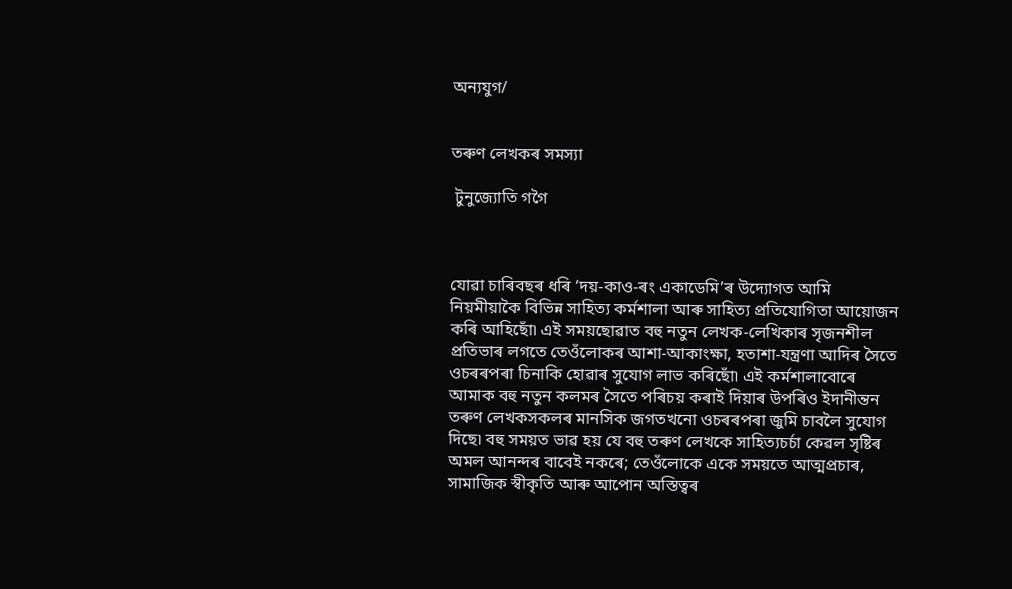অন্যযুগ/


তৰুণ লেখকৰ সমস্যা

 টুনুজ্যোতি গগৈ



যোৱা চাৰিবছৰ ধৰি ‘দয়-কাও-ৰং একাডেমি’ৰ উদ্যোগত আমি নিয়মীয়াকৈ বিভিন্ন সাহিত্য কৰ্মশালা আৰু সাহিত্য প্ৰতিযোগিতা আয়োজন কৰি আহিছোঁ৷ এই সময়ছোৱাত বহু নতুন লেখক-লেখিকাৰ সৃজনশীল প্ৰতিভাৰ লগতে তেওঁলোকৰ আশা-আকাংক্ষা, হতাশা-যন্ত্ৰণা আদিৰ সৈতে ওচৰৰপৰা চিনাকি হোৱাৰ সুযোগ লাভ কৰিছোঁ৷ এই কৰ্মশালাবোৰে আমাক বহু নতুন কলমৰ সৈতে পৰিচয় কৰাই দিয়াৰ উপৰিও ইদানীন্তন তৰুণ লেখকসকলৰ মানসিক জগতখনো ওচৰৰপৰা জুমি চাবলৈ সুযোগ দিছে৷ বহু সময়ত ভাৱ হয় যে বহু তৰুণ লেখকে সাহিত্যচৰ্চা কেৱল সৃষ্টিৰ অমল আনন্দৰ বাবেই নকৰে; তেওঁলোকে একে সময়তে আত্মপ্ৰচাৰ, সামাজিক স্বীকৃতি আৰু আপোন অস্তিত্বৰ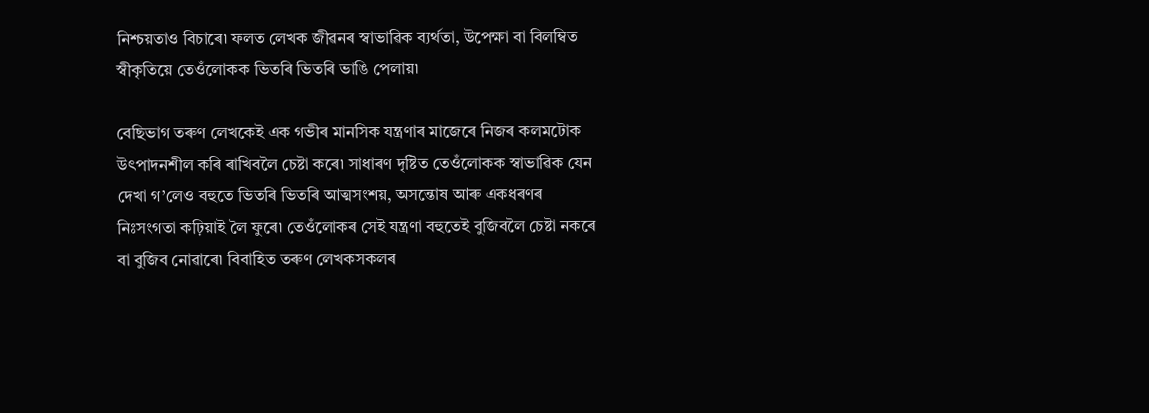নিশ্চয়তাও বিচাৰে৷ ফলত লেখক জীৱনৰ স্বাভাৱিক ব্যৰ্থতা, উপেক্ষা বা বিলম্বিত স্বীকৃতিয়ে তেওঁলোকক ভিতৰি ভিতৰি ভাঙি পেলায়৷

বেছিভাগ তৰুণ লেখকেই এক গভীৰ মানসিক যন্ত্ৰণাৰ মাজেৰে নিজৰ কলমটোক উৎপাদনশীল কৰি ৰাখিবলৈ চেষ্টা কৰে৷ সাধাৰণ দৃষ্টিত তেওঁলোকক স্বাভাৱিক যেন দেখা গ’লেও বহুতে ভিতৰি ভিতৰি আত্মসংশয়, অসন্তোষ আৰু একধৰণৰ নিঃসংগতা কঢ়িয়াই লৈ ফুৰে৷ তেওঁলোকৰ সেই যন্ত্ৰণা বহুতেই বুজিবলৈ চেষ্টা নকৰে বা বুজিব নোৱাৰে৷ বিবাহিত তৰুণ লেখকসকলৰ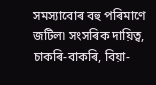সমস্যাবোৰ বহু পৰিমাণে জটিল৷ সংসৰিক দায়িত্ব, চাকৰি-বাকৰি, বিয়া-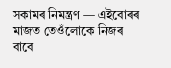সকামৰ নিমন্ত্ৰণ — এইবোৰৰ মাজত তেওঁলোকে নিজৰ বাবে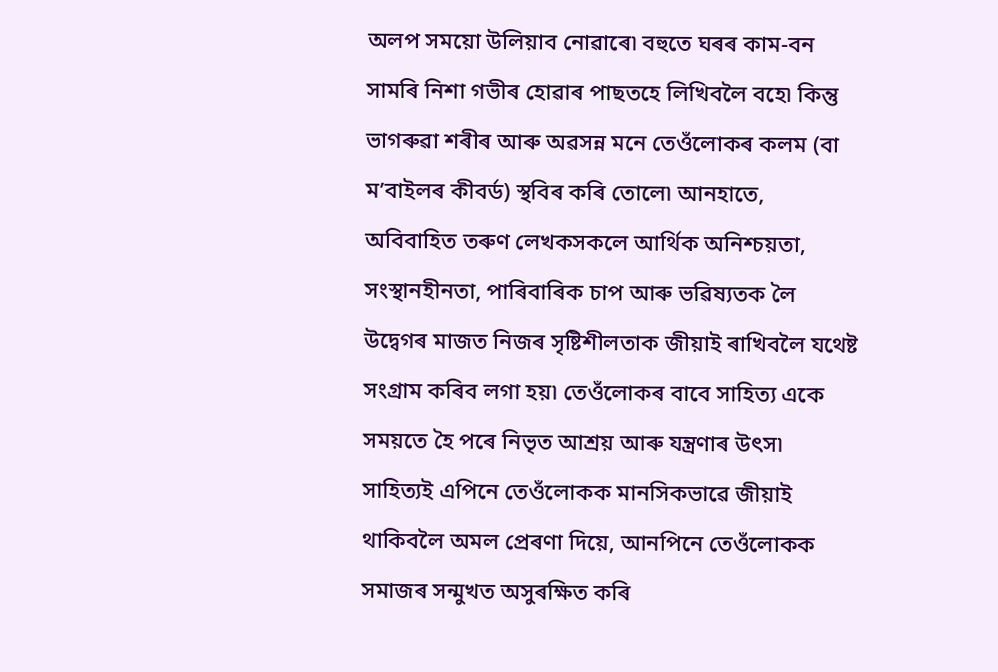অলপ সময়ো উলিয়াব নোৱাৰে৷ বহুতে ঘৰৰ কাম-বন সামৰি নিশা গভীৰ হোৱাৰ পাছতহে লিখিবলৈ বহে৷ কিন্তু ভাগৰুৱা শৰীৰ আৰু অৱসন্ন মনে তেওঁলোকৰ কলম (বা ম’বাইলৰ কীবৰ্ড) স্থবিৰ কৰি তোলে৷ আনহাতে, অবিবাহিত তৰুণ লেখকসকলে আৰ্থিক অনিশ্চয়তা, সংস্থানহীনতা, পাৰিবাৰিক চাপ আৰু ভৱিষ্যতক লৈ উদ্বেগৰ মাজত নিজৰ সৃষ্টিশীলতাক জীয়াই ৰাখিবলৈ যথেষ্ট সংগ্ৰাম কৰিব লগা হয়৷ তেওঁলোকৰ বাবে সাহিত্য একে সময়তে হৈ পৰে নিভৃত আশ্ৰয় আৰু যন্ত্ৰণাৰ উৎস৷ সাহিত্যই এপিনে তেওঁলোকক মানসিকভাৱে জীয়াই থাকিবলৈ অমল প্ৰেৰণা দিয়ে, আনপিনে তেওঁলোকক সমাজৰ সন্মুখত অসুৰক্ষিত কৰি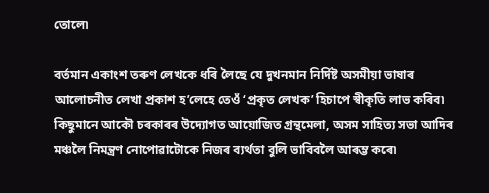তোলে৷

বৰ্তমান একাংশ তৰুণ লেখকে ধৰি লৈছে যে দুখনমান নিৰ্দিষ্ট অসমীয়া ভাষাৰ আলোচনীত লেখা প্ৰকাশ হ’লেহে তেওঁ ‘প্ৰকৃত লেখক’ হিচাপে স্বীকৃতি লাভ কৰিব৷ কিছুমানে আকৌ চৰকাৰৰ উদ্যোগত আয়োজিত গ্ৰন্থমেলা, অসম সাহিত্য সভা আদিৰ মঞ্চলৈ নিমন্ত্ৰণ নোপোৱাটোকে নিজৰ ব্যৰ্থতা বুলি ভাবিবলৈ আৰম্ভ কৰে৷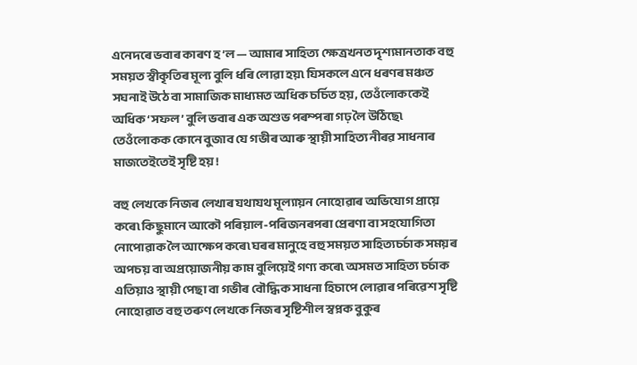এনেদৰে ভবাৰ কাৰণ হ’ল — আমাৰ সাহিত্য ক্ষেত্ৰখনত দৃশ্যমানতাক বহু সময়ত স্বীকৃতিৰ মূল্য বুলি ধৰি লোৱা হয়৷ যিসকলে এনে ধৰণৰ মঞ্চত সঘনাই উঠে বা সামাজিক মাধ্যমত অধিক চৰ্চিত হয়, তেওঁলোককেই অধিক ‘সফল’ বুলি ভবাৰ এক অশুভ পৰম্পৰা গঢ় লৈ উঠিছে৷ তেওঁলোকক কোনে বুজাব যে গভীৰ আৰু স্থায়ী সাহিত্য নীৰৱ সাধনাৰ মাজতেইতেই সৃষ্টি হয়!

বহু লেখকে নিজৰ লেখাৰ যথাযথ মূল্যায়ন নোহোৱাৰ অভিযোগ প্ৰায়ে কৰে৷ কিছুমানে আকৌ পৰিয়াল-পৰিজনৰপৰা প্ৰেৰণা বা সহযোগিতা নোপোৱাক লৈ আক্ষেপ কৰে৷ ঘৰৰ মানুহে বহু সময়ত সাহিত্যচৰ্চাক সময়ৰ অপচয় বা অপ্ৰয়োজনীয় কাম বুলিয়েই গণ্য কৰে৷ অসমত সাহিত্য চৰ্চাক এতিয়াও স্থায়ী পেছা বা গভীৰ বৌদ্ধিক সাধনা হিচাপে লোৱাৰ পৰিৱেশ সৃষ্টি নোহোৱাত বহু তৰুণ লেখকে নিজৰ সৃষ্টিশীল স্বপ্নক বুকুৰ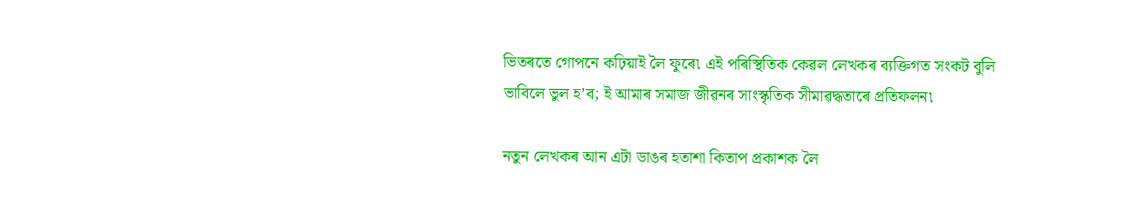ভিতৰতে গোপনে কঢ়িয়াই লৈ ফুৰে৷ এই পৰিস্থিতিক কেৱল লেখকৰ ব্যক্তিগত সংকট বুলি ভাবিলে ভুল হ’ব; ই আমাৰ সমাজ জীৱনৰ সাংস্কৃতিক সীমাৱদ্ধতাৰে প্ৰতিফলন৷

নতুন লেখকৰ আন এটা ডাঙৰ হতাশা কিতাপ প্ৰকাশক লৈ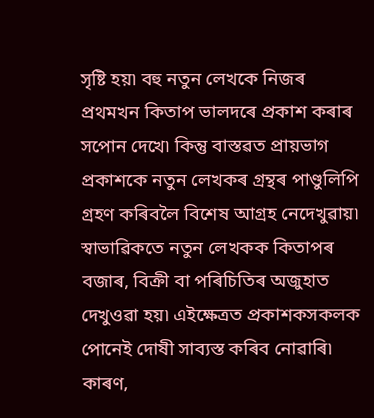সৃষ্টি হয়৷ বহু নতুন লেখকে নিজৰ প্ৰথমখন কিতাপ ভালদৰে প্ৰকাশ কৰাৰ সপোন দেখে৷ কিন্তু বাস্তৱত প্ৰায়ভাগ প্ৰকাশকে নতুন লেখকৰ গ্ৰন্থৰ পাণ্ডুলিপি গ্ৰহণ কৰিবলৈ বিশেষ আগ্ৰহ নেদেখুৱায়৷ স্বাভাৱিকতে নতুন লেখকক কিতাপৰ বজাৰ, বিক্ৰী বা পৰিচিতিৰ অজুহাত দেখুওৱা হয়৷ এইক্ষেত্ৰত প্ৰকাশকসকলক পোনেই দোষী সাব্যস্ত কৰিব নোৱাৰি৷ কাৰণ,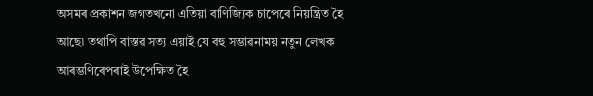অসমৰ প্ৰকাশন জগতখনো এতিয়া বাণিজ্যিক চাপেৰে নিয়ন্ত্ৰিত হৈ আছে৷ তথাপি বাস্তৱ সত্য এয়াই যে বহু সম্ভাৱনাময় নতুন লেখক আৰম্ভণিৰেপৰাই উপেক্ষিত হৈ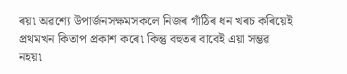ৰয়৷ অৱশ্যে উপাৰ্জনসক্ষমসকলে নিজৰ গাঁঠিৰ ধন খৰচ কৰিয়েই প্ৰথমখন কিতাপ প্ৰকাশ কৰে৷ কিন্তু বহুতৰ বাবেই এয়া সম্ভৱ নহয়৷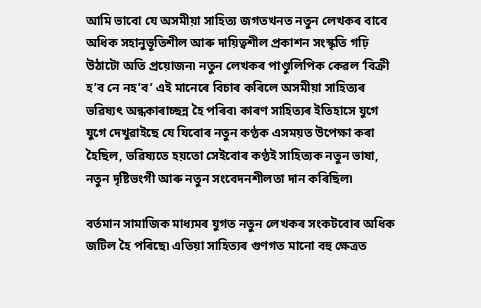আমি ভাবো যে অসমীয়া সাহিত্য জগতখনত নতুন লেখকৰ বাবে অধিক সহানুভূতিশীল আৰু দায়িত্বশীল প্ৰকাশন সংস্কৃতি গঢ়ি উঠাটো অতি প্ৰয়োজন৷ নতুন লেখকৰ পাণ্ডুলিপিক কেৱল ‘বিক্ৰী হ’ব নে নহ’ব’ এই মানেৰে বিচাৰ কৰিলে অসমীয়া সাহিত্যৰ ভৱিষ্যৎ অন্ধকাৰাচ্ছন্ন হৈ পৰিব৷ কাৰণ সাহিত্যৰ ইতিহাসে যুগে যুগে দেখুৱাইছে যে যিবোৰ নতুন কণ্ঠক এসময়ত উপেক্ষা কৰা হৈছিল, ভৱিষ্যতে হয়তো সেইবোৰ কণ্ঠই সাহিত্যক নতুন ভাষা, নতুন দৃষ্টিভংগী আৰু নতুন সংবেদনশীলতা দান কৰিছিল৷

বৰ্তমান সামাজিক মাধ্যমৰ যুগত নতুন লেখকৰ সংকটবোৰ অধিক জটিল হৈ পৰিছে৷ এতিয়া সাহিত্যৰ গুণগত মানো বহু ক্ষেত্ৰত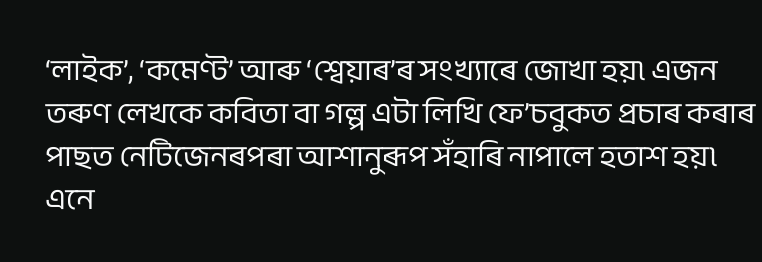‘লাইক’, ‘কমেণ্ট’ আৰু ‘শ্বেয়াৰ’ৰ সংখ্যাৰে জোখা হয়৷ এজন তৰুণ লেখকে কবিতা বা গল্প এটা লিখি ফে’চবুকত প্ৰচাৰ কৰাৰ পাছত নেটিজেনৰপৰা আশানুৰূপ সঁহাৰি নাপালে হতাশ হয়৷ এনে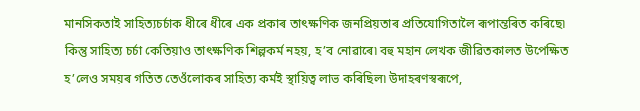মানসিকতাই সাহিত্যচৰ্চাক ধীৰে ধীৰে এক প্ৰকাৰ তাৎক্ষণিক জনপ্ৰিয়তাৰ প্ৰতিযোগিতালৈ ৰূপান্তৰিত কৰিছে৷ কিন্তু সাহিত্য চৰ্চা কেতিয়াও তাৎক্ষণিক শিল্পকৰ্ম নহয়, হ’ব নোৱাৰে৷ বহু মহান লেখক জীৱিতকালত উপেক্ষিত হ’লেও সময়ৰ গতিত তেওঁলোকৰ সাহিত্য কৰ্মই স্থায়িত্ব লাভ কৰিছিল৷ উদাহৰণস্বৰূপে,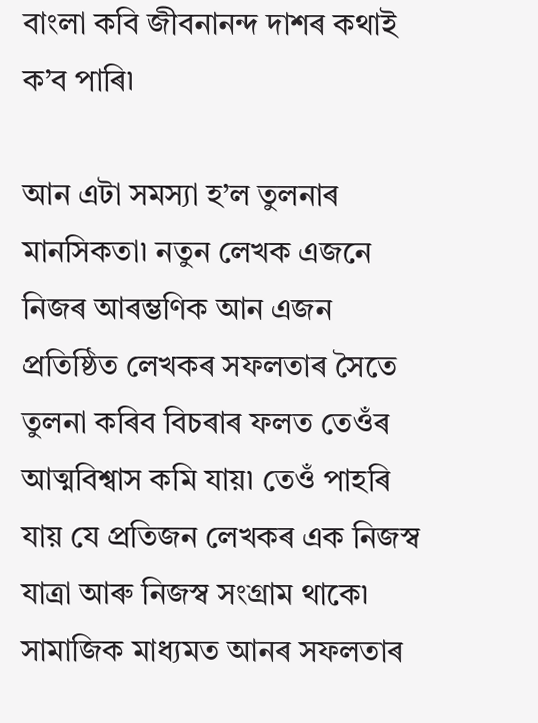বাংলা কবি জীবনানন্দ দাশৰ কথাই ক’ব পাৰি৷

আন এটা সমস্যা হ’ল তুলনাৰ মানসিকতা৷ নতুন লেখক এজনে নিজৰ আৰম্ভণিক আন এজন প্ৰতিষ্ঠিত লেখকৰ সফলতাৰ সৈতে তুলনা কৰিব বিচৰাৰ ফলত তেওঁৰ আত্মবিশ্বাস কমি যায়৷ তেওঁ পাহৰি যায় যে প্ৰতিজন লেখকৰ এক নিজস্ব যাত্ৰা আৰু নিজস্ব সংগ্ৰাম থাকে৷ সামাজিক মাধ্যমত আনৰ সফলতাৰ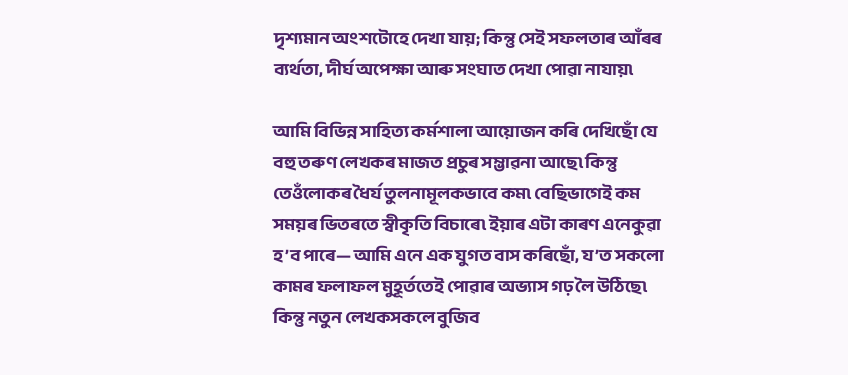দৃশ্যমান অংশটোহে দেখা যায়; কিন্তু সেই সফলতাৰ আঁৰৰ ব্যৰ্থতা, দীৰ্ঘ অপেক্ষা আৰু সংঘাত দেখা পোৱা নাযায়৷

আমি বিভিন্ন সাহিত্য কৰ্মশালা আয়োজন কৰি দেখিছোঁ যে বহু তৰুণ লেখকৰ মাজত প্ৰচুৰ সম্ভাৱনা আছে৷ কিন্তু তেওঁলোকৰ ধৈৰ্য তুলনামূলকভাবে কম৷ বেছিভাগেই কম সময়ৰ ভিতৰতে স্বীকৃতি বিচাৰে৷ ইয়াৰ এটা কাৰণ এনেকুৱা হ’ব পাৰে— আমি এনে এক যুগত বাস কৰিছোঁ, য’ত সকলো কামৰ ফলাফল মুহূৰ্ততেই পোৱাৰ অভ্যাস গঢ় লৈ উঠিছে৷ কিন্তু নতুন লেখকসকলে বুজিব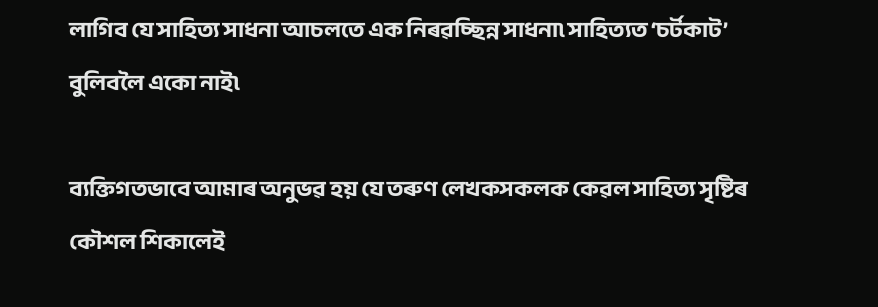লাগিব যে সাহিত্য সাধনা আচলতে এক নিৰৱচ্ছিন্ন সাধনা৷ সাহিত্যত ‘চৰ্টকাট’ বুলিবলৈ একো নাই৷

ব্যক্তিগতভাবে আমাৰ অনুভৱ হয় যে তৰুণ লেখকসকলক কেৱল সাহিত্য সৃষ্টিৰ কৌশল শিকালেই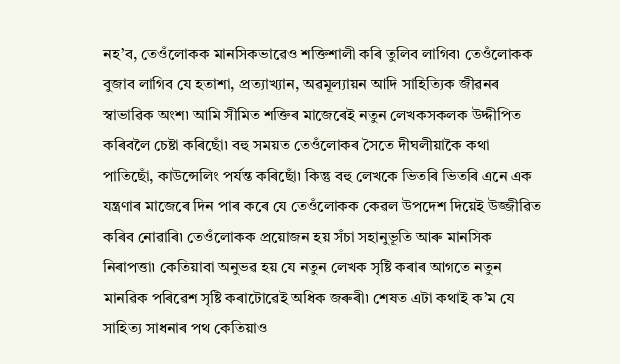নহ’ব, তেওঁলোকক মানসিকভাৱেও শক্তিশালী কৰি তুলিব লাগিব৷ তেওঁলোকক বুজাব লাগিব যে হতাশা, প্ৰত্যাখ্যান, অৱমূল্যায়ন আদি সাহিত্যিক জীৱনৰ স্বাভাৱিক অংশ৷ আমি সীমিত শক্তিৰ মাজেৰেই নতুন লেখকসকলক উদ্দীপিত কৰিবলৈ চেষ্টা কৰিছোঁ৷ বহু সময়ত তেওঁলোকৰ সৈতে দীঘলীয়াকৈ কথা পাতিছোঁ, কাউন্সেলিং পৰ্যন্ত কৰিছোঁ৷ কিন্তু বহু লেখকে ভিতৰি ভিতৰি এনে এক যন্ত্ৰণাৰ মাজেৰে দিন পাৰ কৰে যে তেওঁলোকক কেৱল উপদেশ দিয়েই উজ্জীৱিত কৰিব নোৱাৰি৷ তেওঁলোকক প্ৰয়োজন হয় সঁচা সহানুভূতি আৰু মানসিক নিৰাপত্তা৷ কেতিয়াবা অনুভৱ হয় যে নতুন লেখক সৃষ্টি কৰাৰ আগতে নতুন মানৱিক পৰিৱেশ সৃষ্টি কৰাটোৱেই অধিক জৰুৰী৷ শেষত এটা কথাই ক’ম যে সাহিত্য সাধনাৰ পথ কেতিয়াও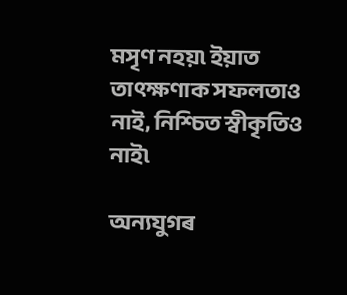মসৃণ নহয়৷ ইয়াত তাৎক্ষণাক সফলতাও নাই, নিশ্চিত স্বীকৃতিও নাই৷

অন্যযুগৰ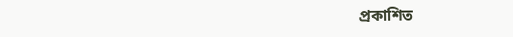প্ৰকাশিত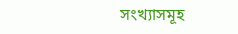সংখ্যাসমূহ